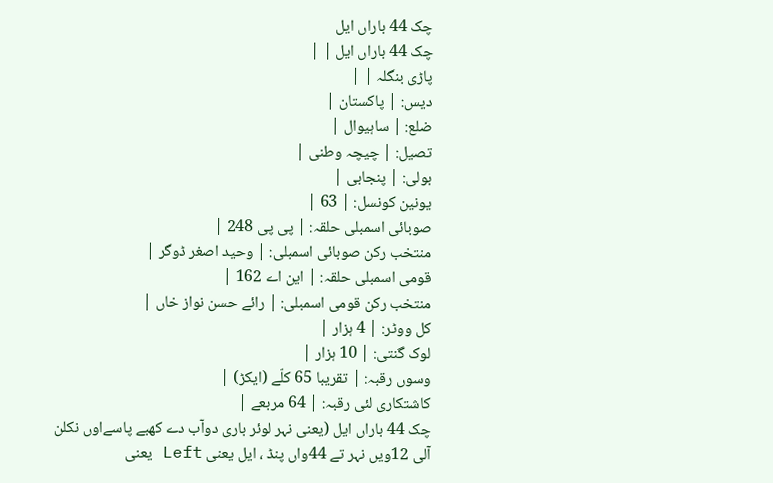چک 44 باراں ایل
چک 44 باراں ایل | |
پاڑی بنگلہ | |
دیس: | پاکستان |
ضلع: | ساہیوال |
تصیل: | چیچہ وطنی |
بولی: | پنجابی |
یونین کونسل: | 63 |
صوبائی اسمبلی حلقہ: | پی پی 248 |
منتخب رکن صوبائی اسمبلی: | وحید اصغر ڈوگر |
قومی اسمبلی حلقہ: | این اے 162 |
منتخب رکن قومی اسمبلی: | رائے حسن نواز خاں |
کل ووٹر: | 4 ہزار |
لوک گنتی: | 10 ہزار |
وسوں رقبہ: | تقریبا 65 کلّے (ایکڑ) |
کاشتکاری لئی رقبہ: | 64 مربعے |
چک 44 باراں ایل (یعنی نہر لوئر باری دوآب دے کھبے پاسےاوں نکلن آلی 12ویں نہر تے 44واں پنڈ ، ایل یعنی Left یعنی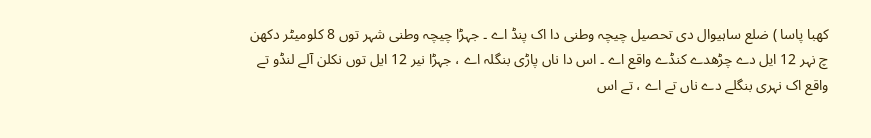کھبا پاسا ) ضلع ساہیوال دی تحصیل چیچہ وطنی دا اک پنڈ اے ۔ جہڑا چیچہ وطنی شہر توں 8 کلومیٹر دکھن چ نہر 12 ایل دے چڑھدے کنڈے واقع اے ۔ اس دا ناں پاڑی بنگلہ اے ، جہڑا نیر 12 ایل توں نکلن آلے لنڈو تے واقع اک نہری بنگلے دے ناں تے اے ، تے اس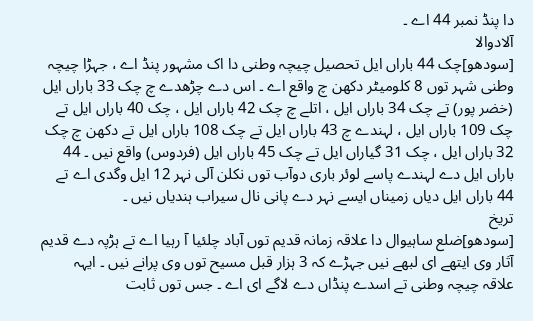دا پنڈ نمبر 44 اے ۔
آلادوالا
[سودھو]چک 44 باراں ایل تحصیل چیچہ وطنی دا اک مشہور پنڈ اے ، جہڑا چیچہ وطنی شہر توں 8 کلومیٹر دکھن چ واقع اے ۔ اس دے چڑھدے چ چک 33 باراں ایل (خضر پور) تے چک 34 باراں ایل ، اتلے چ چک 42 باراں ایل ، چک 40 باراں ایل تے چک 109 باراں ایل ، لہندے چ 43 باراں ایل تے چک 108 باراں ایل تے دکھن چ چک 32 باراں ایل ، چک 31 گیاراں ایل تے چک 45 باراں ایل (فردوس) واقع نیں ۔ 44 باراں ایل دے لہندے پاسے لوئر باری دوآب توں نکلن آلی نہر 12 ایل وگدی اے تے 44 باراں ایل دیاں زمیناں ایسے نہر دے پانی نال سیراب ہندیاں نیں ۔
تریخ
[سودھو]ضلع ساہیوال دا علاقہ زمانہ قدیم توں آباد چلئیا آ رہیا اے تے ہڑپہ دے قدیم آثار وی ایتھے ای لبھے نیں جہڑے کہ 3 ہزار قبل مسیح توں وی پرانے نیں ۔ ایہہ علاقہ چیچہ وطنی تے اسدے پنڈاں دے لاگے ای اے ۔ جس توں ثابت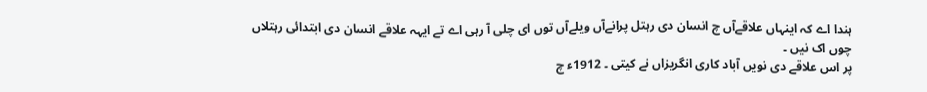ہندا اے کہ اینہاں علاقےآں چ انسان دی رہتل پرانےآں ویلےآں توں ای چلی آ رہی اے تے ایہہ علاقے انسان دی ابتدائی رہتلاں چوں اک نیں ۔
پر اس علاقے دی نویں آباد کاری انگریزاں نے کیتی ۔ 1912ء چ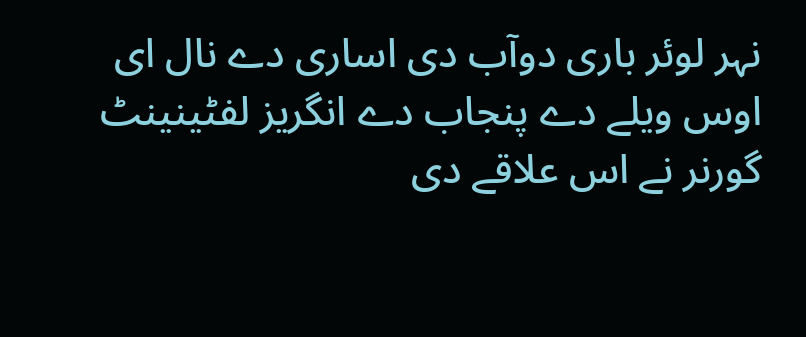نہر لوئر باری دوآب دی اساری دے نال ای اوس ویلے دے پنجاب دے انگریز لفٹینینٹ گورنر نے اس علاقے دی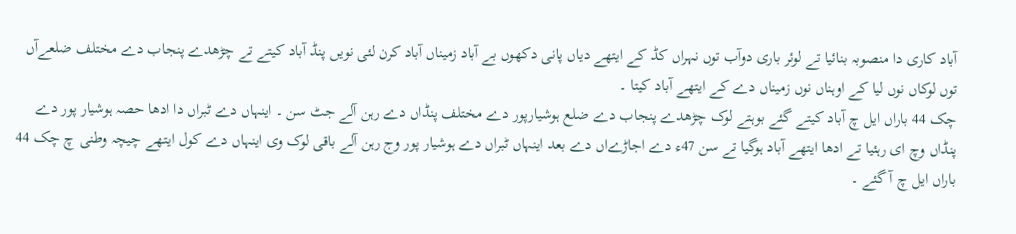آباد کاری دا منصوبہ بنائیا تے لوئر باری دوآب توں نہراں کڈ کے ایتھے دیاں پانی دکھوں بے آباد زمیناں آباد کرن لئی نویں پنڈ آباد کیتے تے چڑھدے پنجاب دے مختلف ضلعےآں توں لوکاں نوں لیا کے اوہناں نوں زمیناں دے کے ایتھے آباد کیتا ۔
چک 44 باراں ایل چ آباد کیتے گئے بوہتے لوک چڑھدے پنجاب دے ضلع ہوشیارپور دے مختلف پنڈاں دے رہن آلے جٹ سن ۔ اینہاں دے ٹبراں دا ادھا حصہ ہوشیار پور دے پنڈاں وچ ای رہئیا تے ادھا ایتھے آباد ہوگیا تے سن 47ء دے اجاڑےاں دے بعد اینہاں ٹبراں دے ہوشیار پور وج رہن آلے باقی لوک وی اینہاں دے کول ایتھے چیچہ وطنی چ چک 44 باراں ایل چ آ گئے ۔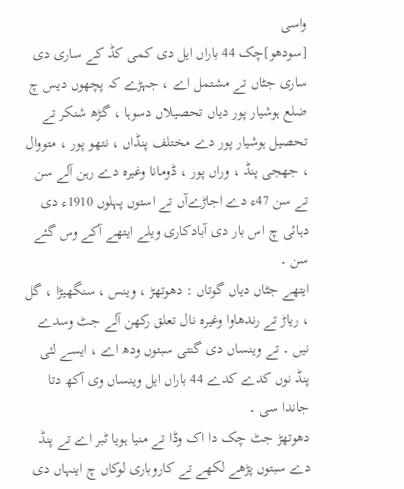واسی
[سودھو]چک 44 باراں ایل دی کمی کڈ کے ساری دی ساری جٹاں تے مشتمل اے ، جہڑے کہ پچھوں دیس چ ضلع ہوشیار پور دیاں تحصیلاں دسوہا ، گڑھ شنکر تے تحصیل ہوشیار پور دے مختلف پنڈاں ، نتھو پور ، متووال ، جھجی پنڈ ، وراں پور ، ڈومانا وغیرہ دے رہن آلے سن تے سن 47ء دے اجاڑےآں تے استوں پہلوں 1910ء دی دہائی چ اس بار دی آبادکاری ویلے ایتھے آکے وس گئے سن ۔
ایتھے جٹاں دیاں گوتاں : دھوتھڑ ، وینس ، سنگھیڑا ، گل ، ریاڑ تے رندھاوا وغیرہ نال تعلق رکھن آلے جٹ وسدے نیں ۔ تے وینساں دی گنتی سبتوں ودھ اے ، ایسے لئی پنڈ نوں کدے کدے 44 باراں ایل وینساں وی آکھ دتا جاندا سی ۔
دھوتھڑ جٹ چک دا اک وڈا تے منیا ہویا ٹبر اے تے پنڈ دے سبتوں پڑھے لکھے تے کاروباری لوکاں چ اینہاں دی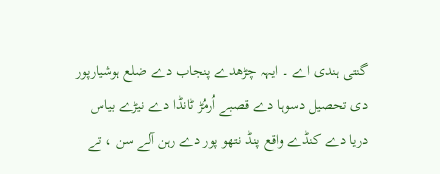گنتی ہندی اے ۔ ایہہ چڑھدے پنجاب دے ضلع ہوشیارپور دی تحصیل دسوہا دے قصبے اُرمُڑ ٹانڈا دے نیڑے بیاس دریا دے کنڈے واقع پنڈ نتھو پور دے رہن آلے سن ، تے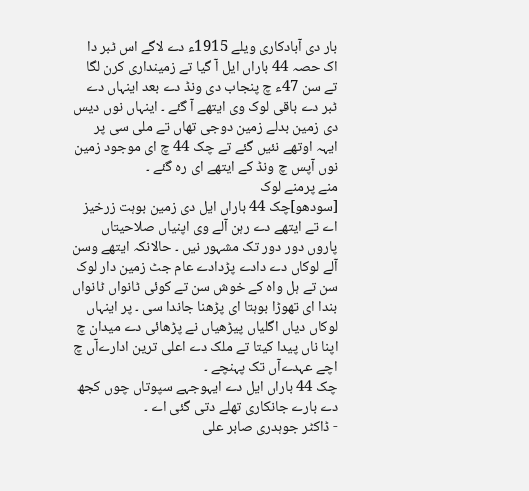بار دی آبادکاری ویلے 1915ء دے لاگے اس ٹبر دا اک حصہ 44 باراں ایل آ گیا تے زمینداری کرن لگا تے سن 47ء چ پنجاب دی ونڈ دے بعد اینہاں دے ٹبر دے باقی لوک وی ایتھے آ گئے ۔ اینہاں نوں دیس دی زمین بدلے زمین دوجی تھاں تے ملی سی پر ایہہ اوتھے نئیں گئے تے چک 44 چ ای موجود زمین نوں آپس چ ونڈ کے ایتھے ای رہ گئے ۔
منے پرمنے لوک
[سودھو]چک 44 باراں ایل دی زمین بوہت زرخیز اے تے ایتھے دے رہن آلے وی اپنیاں صلاحیتاں پاروں دور دور تک مشہور نیں ۔ حالانکہ ایتھے وسن آلے لوکاں دے دادے پڑدادے عام جٹ زمین دار لوک سن تے ہل واہ کے خوش سن تے کوئی ٹانواں ٹانواں بندا ای تھوڑا بوہتا ای پڑھنا جاندا سی ۔ پر اینہاں لوکاں دیاں اگلیاں پیڑھیاں نے پڑھائی دے میدان چ اپنا ناں پیدا کیتا تے ملک دے اعلی ترین ادارےآں چ اچے عہدےآں تک پہنچے ۔
چک 44 باراں ایل دے ایہوجہے سپوتاں چوں کجھ دے بارے جانکاری تھلے دتی گئی اے ۔
- ڈاکٹر جوہدری صابر علی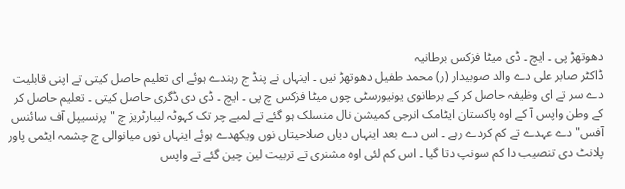دھوتھڑ پی ۔ ایچ ۔ ڈی میٹا فزکس برطانیہ
ڈاکٹر صابر علی دے والد صوبیدار (ر) محمد طفیل دھوتھڑ نیں ۔ اینہاں نے پنڈ ج رہندے ہوئے ای تعلیم حاصل کیتی تے اپنی قابلیت دے سر تے ای وظیفہ حاصل کر کے برطانوی یونیورسٹی چوں میٹا فزکس چ پی ۔ ایچ ۔ ڈی دی ڈگری حاصل کیتی ۔ تعلیم حاصل کر کے وطن واپس آ کے اوہ پاکستان ایٹامک انرجی کمیشن نال منسلک ہو گئے تے لمبے چر تک کہوٹہ لیبارٹریز چ " پرنسیپل آف سائنس آفس" دے عہدے تے کم کردے رہے ۔ اس دے بعد اینہاں دیاں صلاحیتاں نوں ویکھدے ہوئے اینہاں نوں میانوالی چ چشمہ ایٹمی پاور پلانٹ دی تنصیب دا کم سونپ دتا گیا ۔ اس کم لئی اوہ مشنری تے تربیت لین چین گئے تے واپس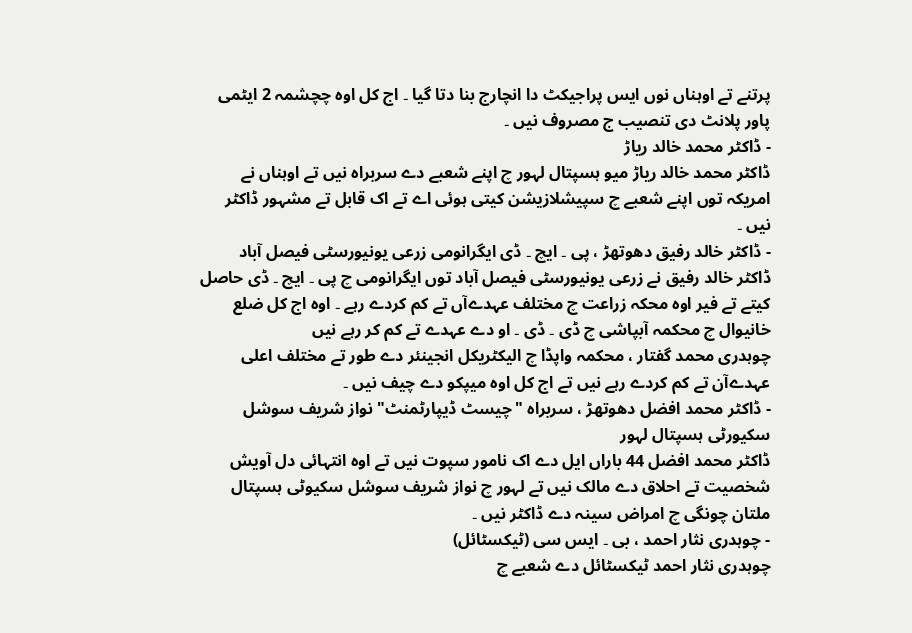پرتنے تے اوہناں نوں ایس پراجیکٹ دا انچارج بنا دتا گیا ۔ اج کل اوہ چچشمہ 2 ایٹمی پاور پلانٹ دی تنصیب ج مصروف نیں ۔
- ڈاکٹر محمد خالد ریاڑ
ڈاکٹر محمد خالد ریاڑ میو ہسپتال لہور چ اپنے شعبے دے سربراہ نیں تے اوہناں نے امریکہ توں اپنے شعبے چ سپیشلازیشن کیتی ہوئی اے تے اک قابل تے مشہور ڈاکٹر نیں ۔
- ڈاکٹر خالد رفیق دھوتھڑ ، پی ۔ ایچ ۔ ڈی ایگرانومی زرعی یونیورسٹی فیصل آباد
ڈاکٹر خالد رفیق نے زرعی یونیورسٹی فیصل آباد توں ایگرانومی چ پی ۔ ایچ ۔ ڈی حاصل کیتے تے فیر اوہ محکہ زراعت چ مختلف عہدےآں تے کم کردے رہے ۔ اوہ اج کل ضلع خانیوال چ محکمہ آبپاشی چ ڈی ۔ ڈی ۔ او دے عہدے تے کم کر رہے نیں
چوہدری محمد گفتار ، محکمہ واپڈا چ الیکٹریکل انجینئر دے طور تے مختلف اعلی عہدےآن تے کم کردے رہے نیں تے اج کل اوہ میپکو دے چیف نیں ۔
- ڈاکٹر محمد افضل دھوتھڑ ، سربراہ "چیسٹ ڈیپارٹمنٹ" نواز شریف سوشل سکیورٹی ہسپتال لہور
ڈاکٹر محمد افضل 44 باراں ایل دے اک نامور سپوت نیں تے اوہ انتہائی دل آویش شخصیت تے احلاق دے مالک نیں تے لہور چ نواز شریف سوشل سکیوٹی ہسپتال ملتان چونگی چ امراض سینہ دے ڈاکٹر نیں ۔
- چوہدری نثار احمد ، بی ۔ ایس سی (ٹیکسٹائل)
چوہدری نثار احمد ٹیکسٹائل دے شعبے چ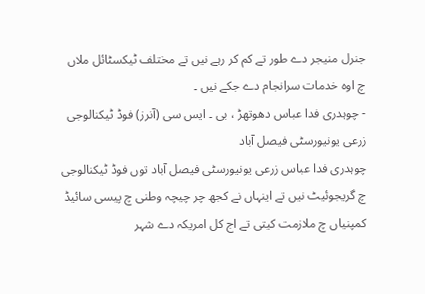جنرل منیجر دے طور تے کم کر رہے نیں تے مختلف ٹیکسٹائل ملاں چ اوہ خدمات سرانجام دے جکے نیں ۔
- چوہدری فدا عباس دھوتھڑ ، بی ۔ ایس سی (آنرز) فوڈ ٹیکنالوجی زرعی یونیورسٹی فیصل آباد
چوہدری فدا عباس زرعی یونیورسٹی فیصل آباد توں فوڈ ٹیکنالوجی چ گریجوئیٹ نیں تے اینہاں نے کجھ چر چیچہ وطنی چ پیسی سائیڈ کمپنیاں چ ملازمت کیتی تے اج کل امریکہ دے شہر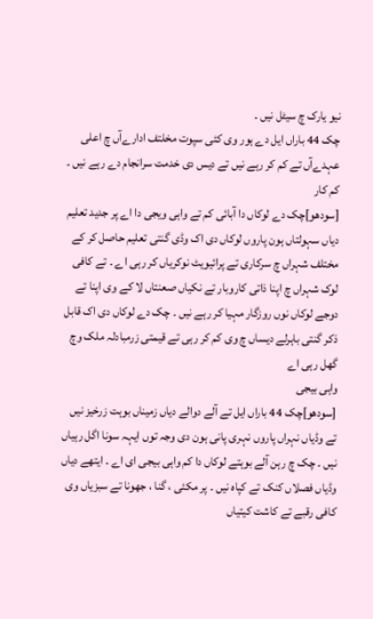نیو یارک چ سیٹل نیں ۔
چک 44 باراں ایل دے ہور وی کئی سپوت مخلتف ادارےآں چ اعلی عہدےآں تے کم کر رہے نیں تے دیس دی خدمت سرانجام دے رہے نیں ۔
کم کار
[سودھو]چک دے لوکاں دا آبائی کم تے واہی ویجی دا اے پر جدید تعلیم دیاں سہولتاں ہون پاروں لوکاں دی اک وڈی گنتی تعلیم حاصل کر کے مختلف شہراں چ سرکاری تے پرائیویٹ نوکریاں کر رہی اے ۔ تے کافی لوک شہراں چ اپنا ذاتی کاروبار تے نکیاں صعنتاں لا کے وی اپنا تے دوجے لوکاں نوں روزگار مہیا کر رہے نیں ۔ چک دے لوکاں دی اک قابل ذکر گنتی باہرلے دیساں چ وی کم کر رہی تے قیمتی زرمبادلہ ملک وچ گھل رہی اے
واہی بیجی
[سودھو]چک 44 باراں ایل تے آلے دوالے دیاں زمیناں بوہت زرخیز نیں تے وڈیاں نہراں پاروں نہری پانی ہون دی وجہ توں ایہہ سونا اگل رہیاں نیں ۔ چک چ رہن آلے بوہتے لوکاں دا کم واہی بیجی ای اے ۔ ایتھے دیاں وڈیاں فصلاں کنک تے کپاہ نیں ۔ پر مکئی ، گنا ، جھونا تے سبزیاں وی کافی رقبے تے کاشت کیتیاں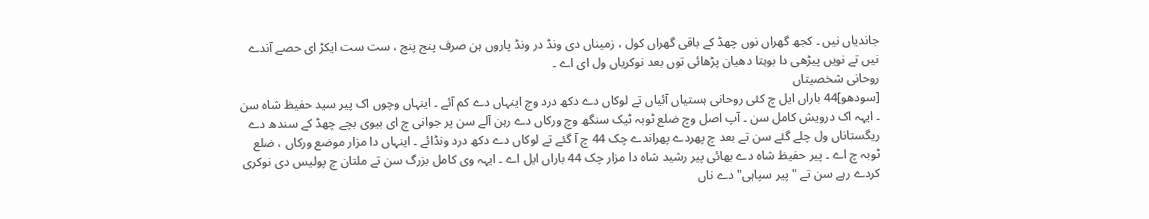جاندیاں نیں ۔ کجھ گھراں نوں چھڈ کے باقی گھراں کول ، زمیناں دی ونڈ در ونڈ پاروں ہن صرف پنج پنج ، ست ست ایکڑ ای حصے آندے نیں تے نویں پیڑھی دا بوہتا دھیان پڑھائی توں بعد نوکریاں ول ای اے ۔
روحانی شخصیتاں
[سودھو]44 باراں ایل چ کئی روحانی ہستیاں آئیاں تے لوکاں دے دکھ درد وچ اینہاں دے کم آئے ۔ اینہاں وچوں اک پیر سید حفیظ شاہ سن ۔ ایہہ اک درویش کامل سن ۔ آپ اصل وچ ضلع ٹوبہ ٹیک سنگھ وچ ورکاں دے رہن آلے سن پر جوانی چ ای بیوی بچے چھڈ کے سندھ دے ریگستاناں ول چلے گئے سن تے بعد چ پھردے پھراندے چک 44 چ آ گئے تے لوکاں دے دکھ درد ونڈائے ۔ اینہاں دا مزار موضع ورکاں ، ضلع ٹوبہ چ اے ۔ پیر حفیظ شاہ دے بھائی پیر رشید شاہ دا مزار چک 44 باراں ایل اے ۔ ایہہ وی کامل بزرگ سن تے ملتان چ پولیس دی نوکری کردے رہے سن تے "پیر سپاہی" دے ناں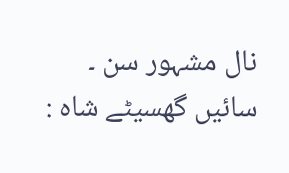نال مشہور سن ۔
سائیں گھسیٹے شاہ :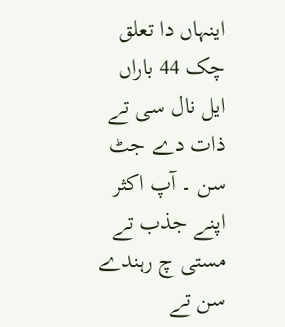اینہاں دا تعلق چک 44 باراں ایل نال سی تے ذات دے جٹ سن ۔ آپ اکثر اپنے جذب تے مستی چ رہندے سن تے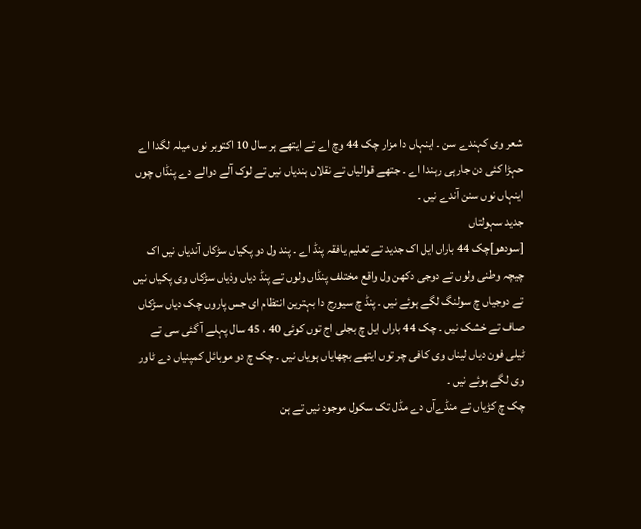شعر وی کہندے سن ۔ اینہاں دا مزار چک 44 وچ اے تے ایتھے ہر سال 10 اکتوبر نوں میلہ لگدا اے حہڑا کئی دن جارہی رہندا اے ۔ جتھے قوالیاں تے نقلاں ہندیاں نیں تے لوک آلے دوالے دے پنڈاں چوں اینہاں نوں سنن آندے نیں ۔
جدید سہولتاں
[سودھو]چک 44 باراں ایل اک جدید تے تعلیم یافقہ پنڈ اے ۔ پند ول دو پکیاں سڑکاں آندیاں نیں اک چیچہ وطنی ولوں تے دوجی دکھن ول واقع مختلف پنڈاں ولوں تے پنڈ دیاں وذیاں سڑکاں وی پکیاں نیں تے دوجیاں چ سولنگ لگے ہوئے نیں ۔ پنڈ چ سیورج دا بہترین انتظام ای جس پاروں چک دیاں سڑکاں صاف تے خشک نیں ۔ چک 44 باراں ایل چ بجلی اج توں کوئی 40 ، 45 سال پہلے آ گئی سی تے ٹیلی فون دیاں لیناں وی کافی چر توں ایتھے بچھایاں ہویاں نیں ۔ چک چ دو موبائل کمپنیاں دے ٹاور وی لگے ہوئے نیں ۔
چک چ کڑیاں تے منڈےآں دے مڈل تک سکول موجود نیں تے ہن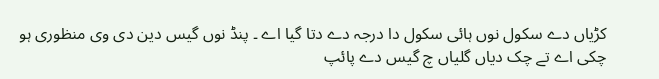کڑیاں دے سکول نوں ہائی سکول دا درجہ دے دتا گیا اے ۔ پنڈ نوں گیس دین دی وی منظوری ہو چکی اے تے چک دیاں گلیاں چ گیس دے پائپ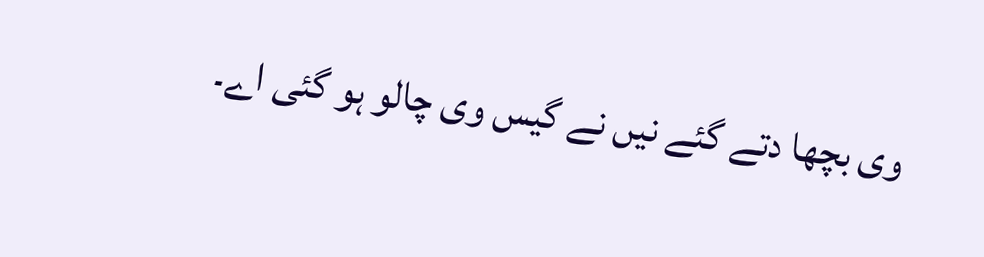وی بچھا دتے گئے نیں نے گیس وی چالو ہو گئی اے۔